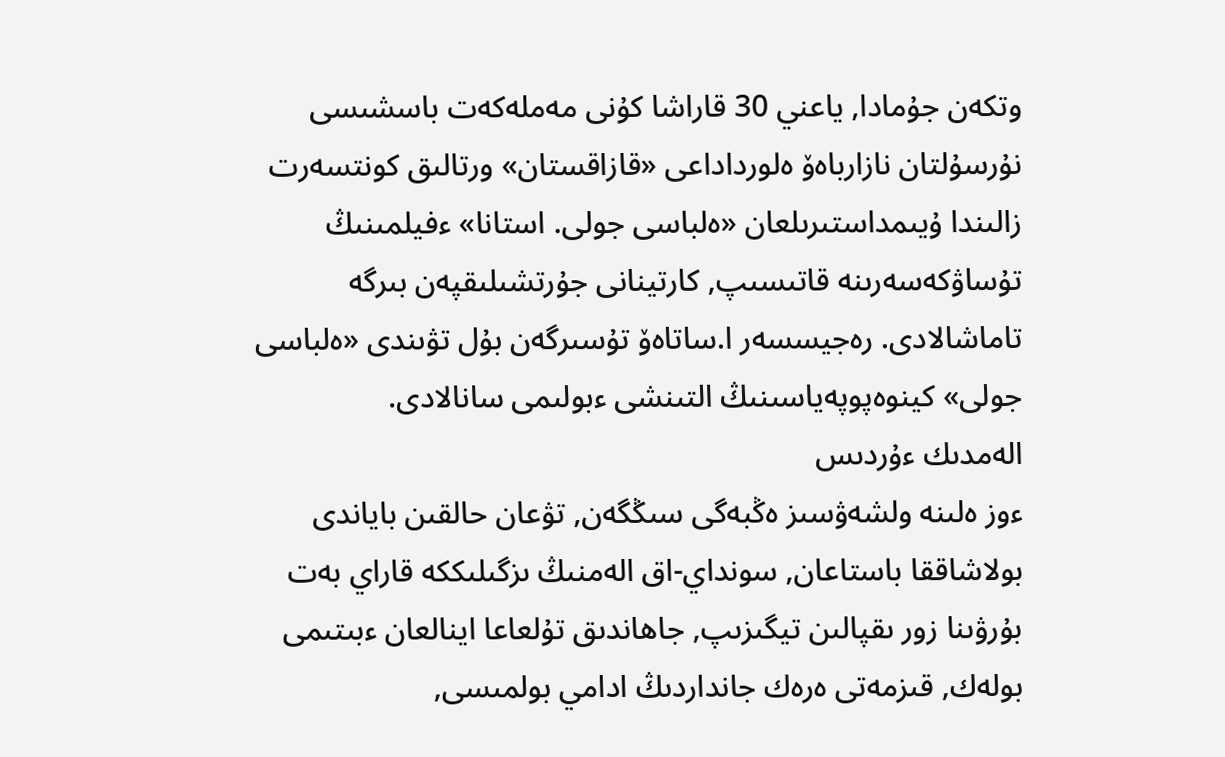وتكەن جۇمادا, ياعني 30 قاراشا كۇنى مەملەكەت باسشىسى نۇرسۇلتان نازارباەۆ ەلورداداعى «قازاقستان» ورتالىق كونتسەرت زالىندا ۇيىمداستىرىلعان «ەلباسى جولى. استانا» ءفيلمىنىڭ تۇساۋكەسەرىنە قاتىسىپ, كارتينانى جۇرتشىلىقپەن بىرگە تاماشالادى. رەجيسسەر ا.ساتاەۆ تۇسىرگەن بۇل تۋىندى «ەلباسى جولى» كينوەپوپەياسىنىڭ التىنشى ءبولىمى سانالادى.
الەمدىك ءۇردىس
ءوز ەلىنە ولشەۋسىز ەڭبەگى سىڭگەن, تۋعان حالقىن باياندى بولاشاققا باستاعان, سونداي-اق الەمنىڭ ىزگىلىككە قاراي بەت بۇرۋىنا زور ىقپالىن تيگىزىپ, جاھاندىق تۇلعاعا اينالعان ءبىتىمى بولەك, قىزمەتى ەرەك جانداردىڭ ادامي بولمىسى,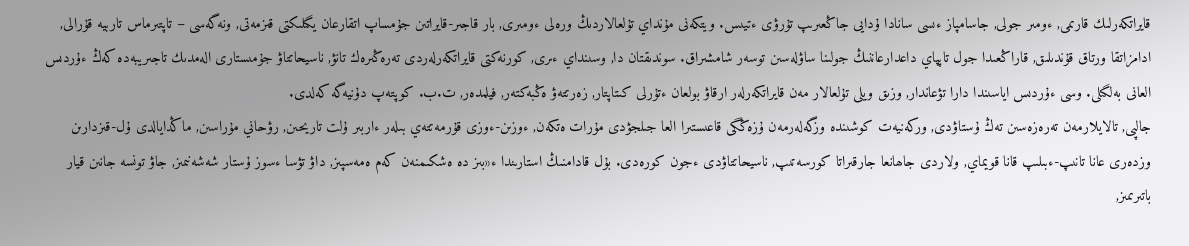قايراتكەرلىك قارىمى, ءومىر جولى, جاسامپاز ءىسى سانادا ۇدايى جاڭعىرىپ تۇرۋى ءتيىس. ويتكەنى مۇنداي تۇلعالاردىڭ ورەلى ءومىرى, بار قاجىر-قايراتىن جۇمساپ اتقارعان يگىلىكتى قىزمەتى, ونەگەسى – تاپتىرماس تاربيە قۇرالى, ادامزاتقا ورتاق قۇندىلىق, قاراڭعىدا جول تاپپاي داعدارعاننىڭ جولىنا ساۋلەسىن توسەر شامشىراق. سوندىقتان دا, وسىنداي ءىرى, كورنەكتى قايراتكەرلەردى تەرەڭىرەك تانۋ, ناسيحاتتاۋ جۇمىستارى الەمدىك تاجىريبەدە كەڭ ءۇردىس العانى بەلگىلى. وسى ءۇردىس اياسىندا دارا تۋعاندار, وزىق ويلى تۇلعالار مەن قايراتكەرلەر ارقاۋ بولعان ءتۇرلى كىتاپتار, زەرتتەۋ ەڭبەكتەر, فيلمدەر, ت.ب. كوپتەپ دۇنيەگە كەلدى.
جالپى, تالايلارمەن تەرەزەسىن تەڭ ۇستاۋدى, وركەنيەت كوشىندە وزگەلەرمەن ۇزەڭگى قاعىستىرا العا جىلجۋدى مۇرات ەتكەن, ءوزىن-ءوزى قۇرمەتتەي بىلەر ءاربىر ۇلت تاريحىن, رۋحاني مۇراسىن, ماڭدايالدى ۇل-قىزدارىن وزدەرى عانا تانىپ-ءبىلىپ قانا قويماي, ولاردى جاھانعا جارقىراتا كورسەتىپ, ناسيحاتتاۋدى ءجون كورەدى. بۇل قادامنىڭ استارىندا ء«بىز دە ەشكىمنەن كەم ەمەسپىز, داۋ تۋسا ءسوز ۇستار شەشەنىمىز, جاۋ تونسە جانىن قيار باتىرىمىز,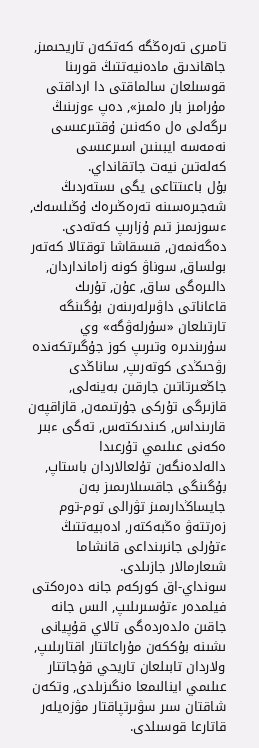تامىرى تەرەڭگە كەتكەن تاريحىمىز, جاھاندىق مادەنيەتتىڭ قورىنا قوسىلعان سالماقتى دا ارداقتى مۇرامىز بار ەلمىز», دەپ ءوزىنىڭ ىرگەلى ەل ەكەنىن ۇقتىرعىسى نەمەسە ايبىنىن اسىرعىسى كەلەتىن نيەت جاتقانداي.
بۇل باعىتتاعى يگى ىستەردىڭ شەجىرەسىنە تەرەڭىرەك ۇڭىلسەك, ءسوزىمىز تىم ۇزارىپ كەتەدى. دەگەنمەن, قىسقاشا توقتالا كەتەر بولساق, سوناۋ كونە زامانداردان, دالىرەگى ساق, عۇن, تۇرىك قاعاناتى داۋىرلەرىنەن بۇگىنگە تارتىلعان «سۇرلەۋگە» وي سۇرىندىرە وتىرىپ كوز جۇگىرتكەندە رۋحىڭدى كوتەرىپ, ساناڭدى جاڭعىرتاتىن جارقىن بەينەلى, قازىرگى تۇركى جۇرتىمەن, قازاقپەن قارىنداس, كىندىكتەس, تەگى ءبىر ەكەنى عىلىمي تۇرعىدا دالەلدەنگەن تۇلعالاردان باستاپ, بۇگىنگى جاقسىلارىمىز بەن جايساڭدارىمىز تۋرالى توم-توم زەرتتەۋ ەڭبەكتەر, ادەبيەتتىڭ ءتۇرلى جانرىنداعى قانشاما شىعارمالار جازىلدى.
سونداي-اق كوركەم جانە دەرەكتى فيلمدەر ءتۇسىرىلىپ, الىس جانە جاقىن ەلدەردەگى تالاي قۇپيانى ىشىنە بۇككەن مۇراعاتتار اقتارىلىپ, ولاردان تابىلعان تاريحي قۇجاتتار عىلىمي اينالىمعا ەنگىزىلدى, وتكەن شاقتان سىر سۋىرتپاقتار مۋزەيلەر قاتارعا قوسىلدى.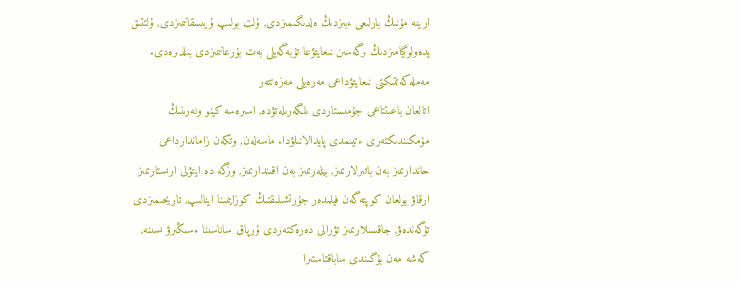ارينە مۇنىڭ بارلىعى ءبىزدىڭ ەلدىگىمىزدى, ۇلت بولىپ ۇيىسقانىمىزدى, ۇلتتىق يدەولوگيامىزدىڭ ىرگەسىن نىعايتۋعا تۇبەگەيلى بەت بۇرعانىمىزدى بىلدىرەدى.
مەملەكەتتىكتى نىعايتۋداعى مەرەيلى مەزەتتەر
اتالعان باعىتتاعى جۇمىستاردى ىلگەرىلەتۋدە, اسىرەسە كينو ونەرىنىڭ مۇمكىندىكتەرى ءتيىمدى پايدالانىلۋدا. ماسەلەن, وتكەن زاماندارداعى حاندارىمىز بەن باتىرلارىمىز, بيلەرىمىز بەن اقىندارىمىز, وزگە دە ايتۋلى ارىستارىمىز ارقاۋ بولعان كوپتەگەن فيلمدەر جۇرتشىلىقتىڭ كوزايىمىنا اينالىپ, تاريحىمىزدى تۇگەندەۋ, جاقسىلارىمىز تۋرالى دەرەكتەردى ۇرپاق ساناسىنا ءسىڭىرۋ ىسىنە, كەشە مەن بۇگىندى ساباقتاستىرا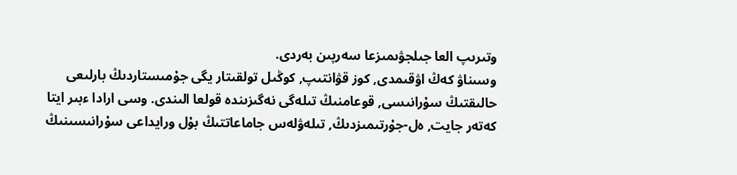وتىرىپ العا جىلجۋىمىزعا سەرپىن بەردى.
وسىناۋ كەڭ اۋقىمدى, كوز قۋانتىپ, كوڭىل تولقىتار يگى جۇمىستاردىڭ بارلىعى حالىقتىڭ سۇرانىسى, قوعامنىڭ تىلەگى نەگىزىندە قولعا الىندى. وسى ارادا ءبىر ايتا كەتەر جايت, ەل-جۇرتىمىزدىڭ, تىلەۋلەس جاماعاتتىڭ بۇل ورايداعى سۇرانىسىنىڭ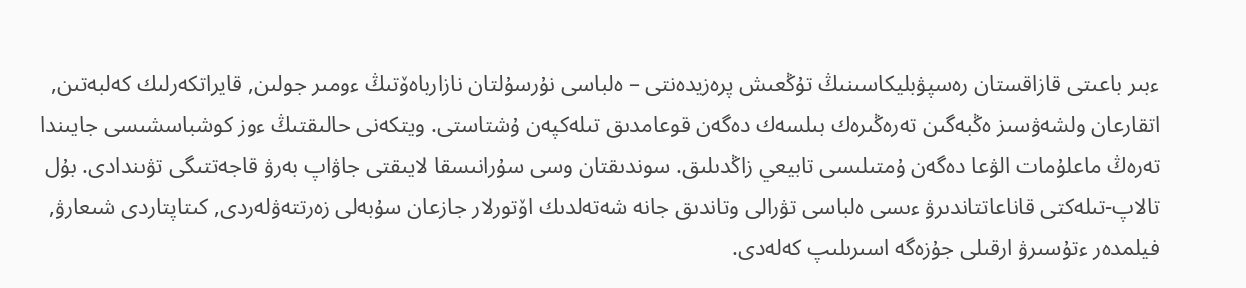ءبىر باعىتى قازاقستان رەسپۋبليكاسىنىڭ تۇڭعىش پرەزيدەنتى – ەلباسى نۇرسۇلتان نازارباەۆتىڭ ءومىر جولىن, قايراتكەرلىك كەلبەتىن, اتقارعان ولشەۋسىز ەڭبەگىن تەرەڭىرەك بىلسەك دەگەن قوعامدىق تىلەكپەن ۇشتاستى. ويتكەنى حالىقتىڭ ءوز كوشباسشىسى جايىندا تەرەڭ ماعلۇمات الۋعا دەگەن ۇمتىلىسى تابيعي زاڭدىلىق. سوندىقتان وسى سۇرانىسقا لايىقتى جاۋاپ بەرۋ قاجەتتىگى تۋىندادى. بۇل تالاپ-تىلەكتى قاناعاتتاندىرۋ ءىسى ەلباسى تۋرالى وتاندىق جانە شەتەلدىك اۆتورلار جازعان سۇبەلى زەرتتەۋلەردى, كىتاپتاردى شىعارۋ, فيلمدەر ءتۇسىرۋ ارقىلى جۇزەگە اسىرىلىپ كەلەدى.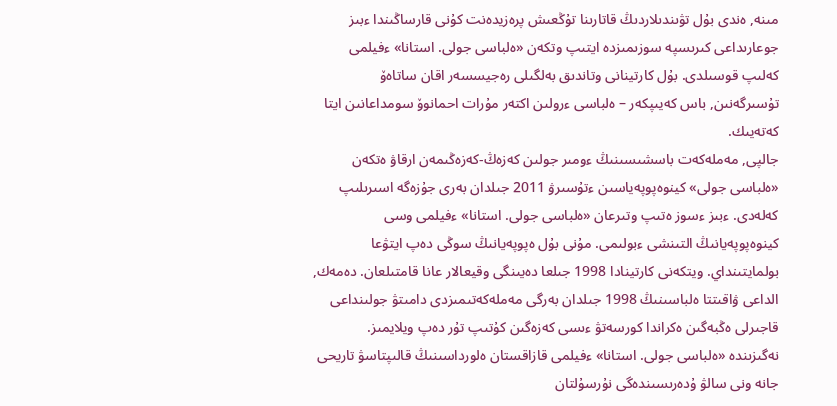مىنە, ەندى بۇل تۋىندىلاردىڭ قاتارىنا تۇڭعىش پرەزيدەنت كۇنى قارساڭىندا ءبىز جوعارىداعى كىرىسپە سوزىمىزدە ايتىپ وتكەن «ەلباسى جولى. استانا» ءفيلمى كەلىپ قوسىلدى. بۇل كارتينانى وتاندىق بەلگىلى رەجيسسەر اقان ساتاەۆ تۇسىرگەنىن, باس كەيىپكەر – ەلباسى ءرولىن اكتەر مۇرات احمانوۆ سومداعانىن ايتا كەتەيىك.
جالپى, مەملەكەت باسشىسىنىڭ ءومىر جولىن كەزەڭ-كەزەڭىمەن ارقاۋ ەتكەن «ەلباسى جولى» كينوەپوپەياسىن ءتۇسىرۋ 2011 جىلدان بەرى جۇزەگە اسىرىلىپ كەلەدى. ءبىز ءسوز ەتىپ وتىرعان «ەلباسى جولى. استانا» ءفيلمى وسى كينوەپوپەيانىڭ التىنشى ءبولىمى. مۇنى بۇل ەپوپەيانىڭ سوڭى دەپ ايتۋعا بولمايتىنداي. ويتكەنى كارتينادا 1998 جىلعا دەيىنگى وقيعالار عانا قامتىلعان. دەمەك, الداعى ۋاقىتتا ەلباسىنىڭ 1998 جىلدان بەرگى مەملەكەتىمىزدى دامىتۋ جولىنداعى قاجىرلى ەڭبەگىن ەكراندا كورسەتۋ ءىسى كەزەگىن كۇتىپ تۇر دەپ ويلايمىز.
نەگىزىندە «ەلباسى جولى. استانا» ءفيلمى قازاقستان ەلورداسىنىڭ قالىپتاسۋ تاريحى جانە ونى سالۋ ۇدەرىسىندەگى نۇرسۇلتان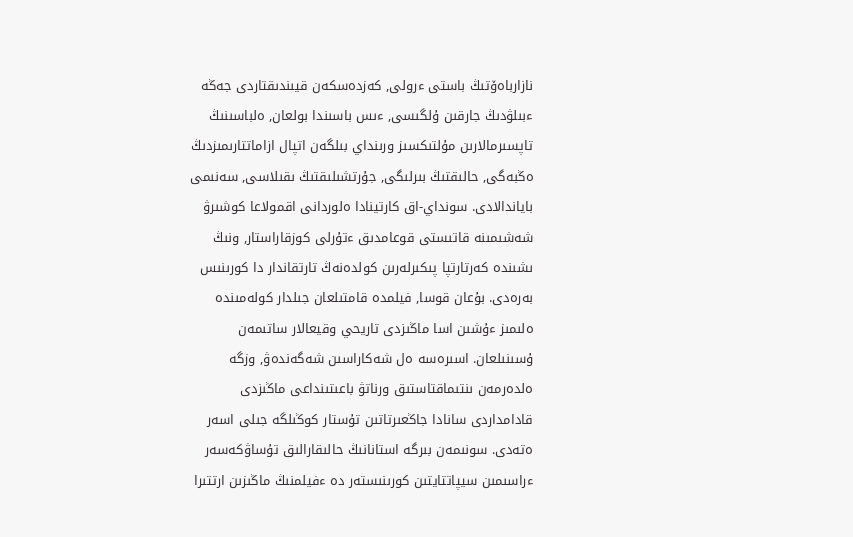نازارباەۆتىڭ باستى ءرولى, كەزدەسكەن قيىندىقتاردى جەڭە ءبىلۋدىڭ جارقىن ۇلگىسى, ءىس باسىندا بولعان, ەلباسىنىڭ تاپسىرمالارىن مۇلتىكسىز ورىنداي بىلگەن اتپال ازاماتتارىمىزدىڭ ەڭبەگى, حالىقتىڭ بىرلىگى, جۇرتشىلىقتىڭ ىقىلاسى, سەنىمى باياندالادى. سونداي-اق كارتينادا ەلوردانى اقمولاعا كوشىرۋ شەشىمىنە قاتىستى قوعامدىق ءتۇرلى كوزقاراستار, ونىڭ ىشىندە كەرتارتپا پىكىرلەرىن كولدەنەڭ تارتقاندار دا كورىنىس بەرەدى. بۇعان قوسا, فيلمدە قامتىلعان جىلدار كولەمىندە ەلىمىز ءۇشىن اسا ماڭىزدى تاريحي وقيعالار ساتىمەن ۇسىنىلعان. اسىرەسە ەل شەكاراسىن شەگەندەۋ, وزگە ەلدەرمەن ىنتىماقتاستىق ورناتۋ باعىتىنداعى ماڭىزدى قادامداردى سانادا جاڭعىرتاتىن تۇستار كوڭىلگە جىلى اسەر ەتەدى. سونىمەن بىرگە استانانىڭ حالىقارالىق تۇساۋكەسەر ءراسىمىن سيپاتتايتىن كورىنىستەر دە ءفيلمنىڭ ماڭىزىن ارتتىرا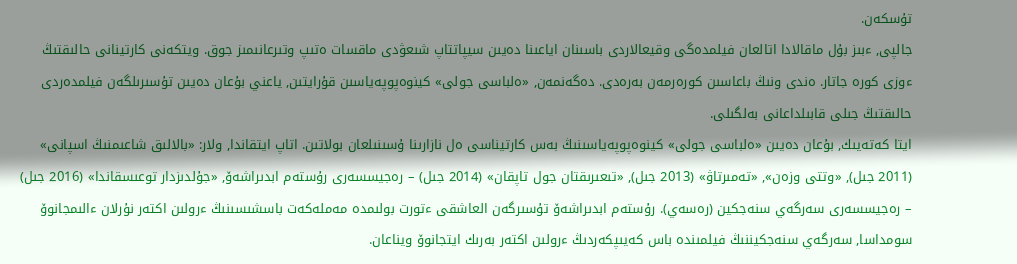تۇسكەن.
جالپى, ءبىز بۇل ماقالادا اتالعان فيلمدەگى وقيعالاردى باسىنان اياعىنا دەيىن سيپاتتاپ شىعۋدى ماقسات ەتىپ وتىرعانىمىز جوق. ويتكەنى كارتينانى حالىقتىڭ ءوزى كورە جاتار. ەندى ونىڭ باعاسىن كورەرمەن بەرەدى. دەگەنمەن, «ەلباسى جولى» كينوەپوپەياسىن قۇرايتىن, ياعني بۇعان دەيىن تۇسىرىلگەن فيلمدەردى حالىقتىڭ جىلى قابىلداعانى بەلگىلى.
ايتا كەتەيىك, بۇعان دەيىن «ەلباسى جولى» كينوەپوپەياسىنىڭ بەس كارتيناسى ەل نازارىنا ۇسىنىلعان بولاتىن. اتاپ ايتقاندا, ولار: «بالالىق شاعىمنىڭ اسپانى» (2011 جىل), «وتتى وزەن», «تەمىرتاۋ» (2013 جىل), «تىعىرىقتان جول تاپقان» (2014 جىل) – رەجيسسەرى رۇستەم ابدىراشەۆ, «جۇلدىزدار توعىسقاندا» (2016 جىل) – رەجيسسەرى سەرگەي سنەجكين (رەسەي). رۇستەم ابدىراشەۆ تۇسىرگەن العاشقى ءتورت بولىمدە مەملەكەت باسشىسىنىڭ ءرولىن اكتەر نۇرلان ءالىمجانوۆ سومداسا, سەرگەي سنەجكيننىڭ فيلمىندە باس كەيىپكەردىڭ ءرولىن اكتەر بەرىك ايتجانوۆ ويناعان.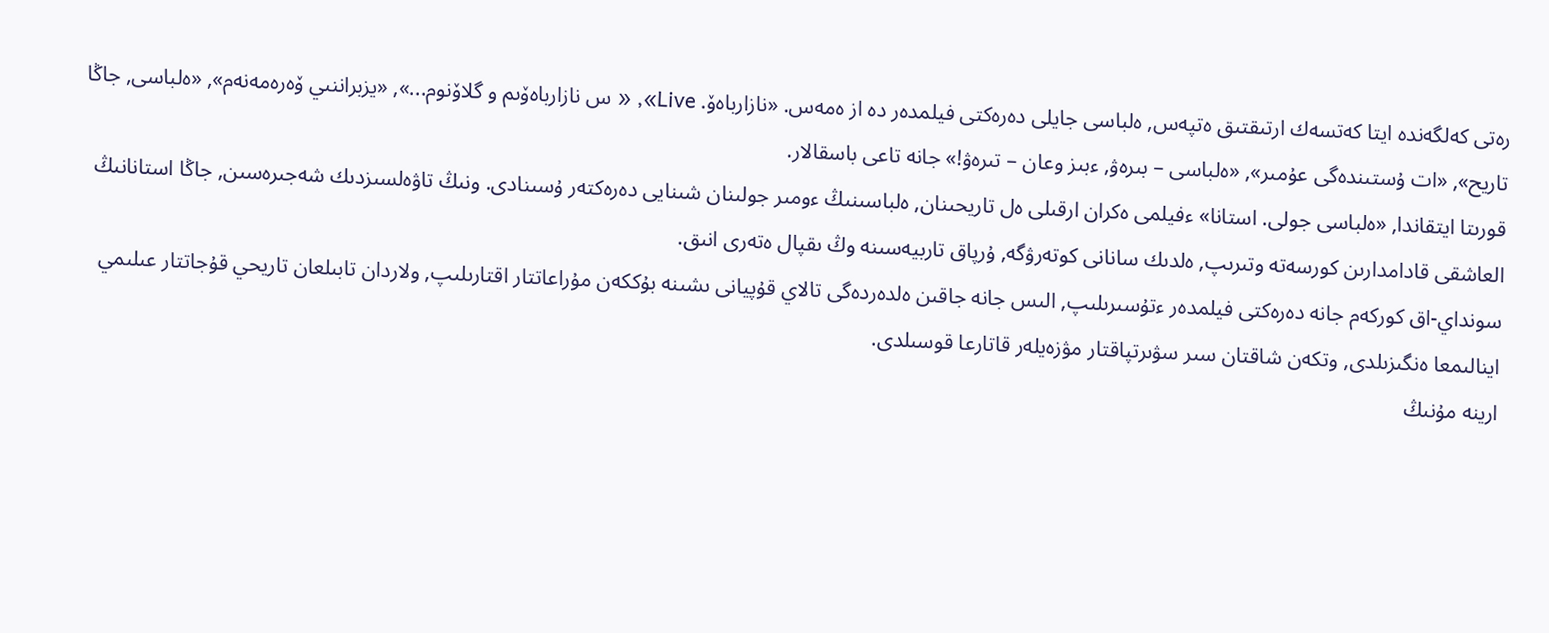رەتى كەلگەندە ايتا كەتسەك ارتىقتىق ەتپەس, ەلباسى جايلى دەرەكتى فيلمدەر دە از ەمەس. «نازارباەۆ. Live», « س نازارباەۆىم و گلاۆنوم...», «يزبراننىي ۆەرەمەنەم», «ەلباسى, جاڭا تاريح», «ات ۇستىندەگى عۇمىر», «ەلباسى – بىرەۋ, ءبىز وعان – تىرەۋ!» جانە تاعى باسقالار.
قورىتا ايتقاندا, «ەلباسى جولى. استانا» ءفيلمى ەكران ارقىلى ەل تاريحىنان, ەلباسىنىڭ ءومىر جولىنان شىنايى دەرەكتەر ۇسىنادى. ونىڭ تاۋەلسىزدىك شەجىرەسىن, جاڭا استانانىڭ العاشقى قادامدارىن كورسەتە وتىرىپ, ەلدىك سانانى كوتەرۋگە, ۇرپاق تاربيەسىنە وڭ ىقپال ەتەرى انىق.
سونداي-اق كوركەم جانە دەرەكتى فيلمدەر ءتۇسىرىلىپ, الىس جانە جاقىن ەلدەردەگى تالاي قۇپيانى ىشىنە بۇككەن مۇراعاتتار اقتارىلىپ, ولاردان تابىلعان تاريحي قۇجاتتار عىلىمي اينالىمعا ەنگىزىلدى, وتكەن شاقتان سىر سۋىرتپاقتار مۋزەيلەر قاتارعا قوسىلدى.
ارينە مۇنىڭ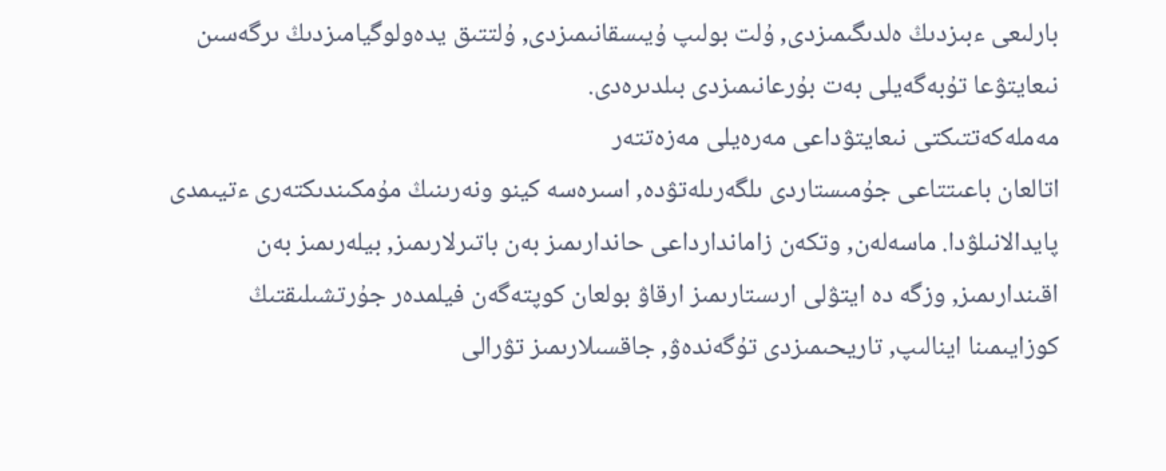بارلىعى ءبىزدىڭ ەلدىگىمىزدى, ۇلت بولىپ ۇيىسقانىمىزدى, ۇلتتىق يدەولوگيامىزدىڭ ىرگەسىن نىعايتۋعا تۇبەگەيلى بەت بۇرعانىمىزدى بىلدىرەدى.
مەملەكەتتىكتى نىعايتۋداعى مەرەيلى مەزەتتەر
اتالعان باعىتتاعى جۇمىستاردى ىلگەرىلەتۋدە, اسىرەسە كينو ونەرىنىڭ مۇمكىندىكتەرى ءتيىمدى پايدالانىلۋدا. ماسەلەن, وتكەن زاماندارداعى حاندارىمىز بەن باتىرلارىمىز, بيلەرىمىز بەن اقىندارىمىز, وزگە دە ايتۋلى ارىستارىمىز ارقاۋ بولعان كوپتەگەن فيلمدەر جۇرتشىلىقتىڭ كوزايىمىنا اينالىپ, تاريحىمىزدى تۇگەندەۋ, جاقسىلارىمىز تۋرالى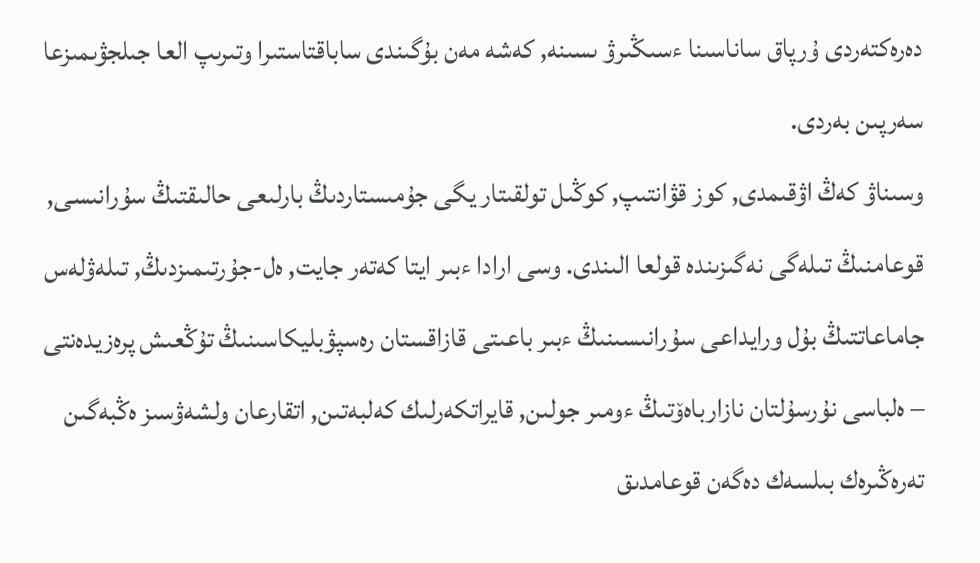دەرەكتەردى ۇرپاق ساناسىنا ءسىڭىرۋ ىسىنە, كەشە مەن بۇگىندى ساباقتاستىرا وتىرىپ العا جىلجۋىمىزعا سەرپىن بەردى.
وسىناۋ كەڭ اۋقىمدى, كوز قۋانتىپ, كوڭىل تولقىتار يگى جۇمىستاردىڭ بارلىعى حالىقتىڭ سۇرانىسى, قوعامنىڭ تىلەگى نەگىزىندە قولعا الىندى. وسى ارادا ءبىر ايتا كەتەر جايت, ەل-جۇرتىمىزدىڭ, تىلەۋلەس جاماعاتتىڭ بۇل ورايداعى سۇرانىسىنىڭ ءبىر باعىتى قازاقستان رەسپۋبليكاسىنىڭ تۇڭعىش پرەزيدەنتى – ەلباسى نۇرسۇلتان نازارباەۆتىڭ ءومىر جولىن, قايراتكەرلىك كەلبەتىن, اتقارعان ولشەۋسىز ەڭبەگىن تەرەڭىرەك بىلسەك دەگەن قوعامدىق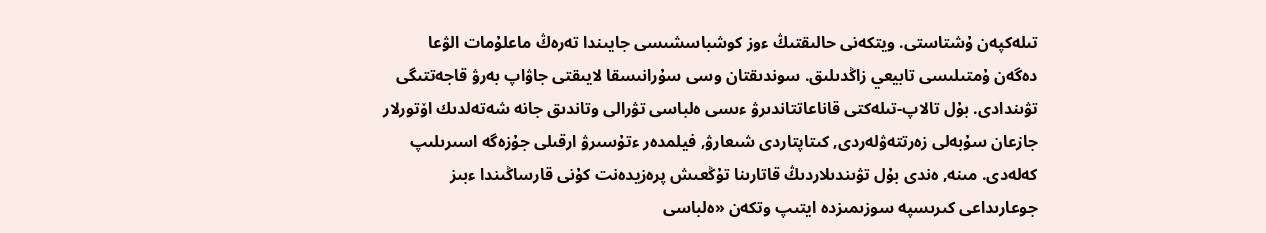تىلەكپەن ۇشتاستى. ويتكەنى حالىقتىڭ ءوز كوشباسشىسى جايىندا تەرەڭ ماعلۇمات الۋعا دەگەن ۇمتىلىسى تابيعي زاڭدىلىق. سوندىقتان وسى سۇرانىسقا لايىقتى جاۋاپ بەرۋ قاجەتتىگى تۋىندادى. بۇل تالاپ-تىلەكتى قاناعاتتاندىرۋ ءىسى ەلباسى تۋرالى وتاندىق جانە شەتەلدىك اۆتورلار جازعان سۇبەلى زەرتتەۋلەردى, كىتاپتاردى شىعارۋ, فيلمدەر ءتۇسىرۋ ارقىلى جۇزەگە اسىرىلىپ كەلەدى. مىنە, ەندى بۇل تۋىندىلاردىڭ قاتارىنا تۇڭعىش پرەزيدەنت كۇنى قارساڭىندا ءبىز جوعارىداعى كىرىسپە سوزىمىزدە ايتىپ وتكەن «ەلباسى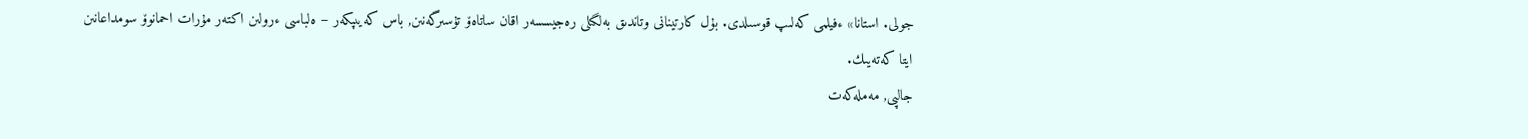جولى. استانا» ءفيلمى كەلىپ قوسىلدى. بۇل كارتينانى وتاندىق بەلگىلى رەجيسسەر اقان ساتاەۆ تۇسىرگەنىن, باس كەيىپكەر – ەلباسى ءرولىن اكتەر مۇرات احمانوۆ سومداعانىن ايتا كەتەيىك.
جالپى, مەملەكەت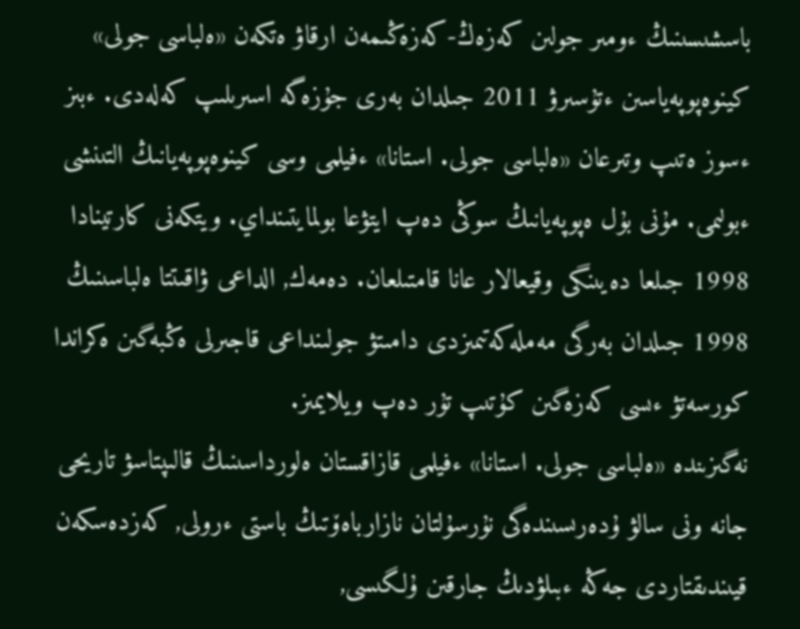باسشىسىنىڭ ءومىر جولىن كەزەڭ-كەزەڭىمەن ارقاۋ ەتكەن «ەلباسى جولى» كينوەپوپەياسىن ءتۇسىرۋ 2011 جىلدان بەرى جۇزەگە اسىرىلىپ كەلەدى. ءبىز ءسوز ەتىپ وتىرعان «ەلباسى جولى. استانا» ءفيلمى وسى كينوەپوپەيانىڭ التىنشى ءبولىمى. مۇنى بۇل ەپوپەيانىڭ سوڭى دەپ ايتۋعا بولمايتىنداي. ويتكەنى كارتينادا 1998 جىلعا دەيىنگى وقيعالار عانا قامتىلعان. دەمەك, الداعى ۋاقىتتا ەلباسىنىڭ 1998 جىلدان بەرگى مەملەكەتىمىزدى دامىتۋ جولىنداعى قاجىرلى ەڭبەگىن ەكراندا كورسەتۋ ءىسى كەزەگىن كۇتىپ تۇر دەپ ويلايمىز.
نەگىزىندە «ەلباسى جولى. استانا» ءفيلمى قازاقستان ەلورداسىنىڭ قالىپتاسۋ تاريحى جانە ونى سالۋ ۇدەرىسىندەگى نۇرسۇلتان نازارباەۆتىڭ باستى ءرولى, كەزدەسكەن قيىندىقتاردى جەڭە ءبىلۋدىڭ جارقىن ۇلگىسى,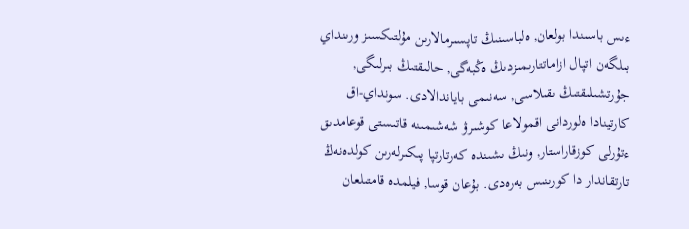ءىس باسىندا بولعان, ەلباسىنىڭ تاپسىرمالارىن مۇلتىكسىز ورىنداي بىلگەن اتپال ازاماتتارىمىزدىڭ ەڭبەگى, حالىقتىڭ بىرلىگى, جۇرتشىلىقتىڭ ىقىلاسى, سەنىمى باياندالادى. سونداي-اق كارتينادا ەلوردانى اقمولاعا كوشىرۋ شەشىمىنە قاتىستى قوعامدىق ءتۇرلى كوزقاراستار, ونىڭ ىشىندە كەرتارتپا پىكىرلەرىن كولدەنەڭ تارتقاندار دا كورىنىس بەرەدى. بۇعان قوسا, فيلمدە قامتىلعان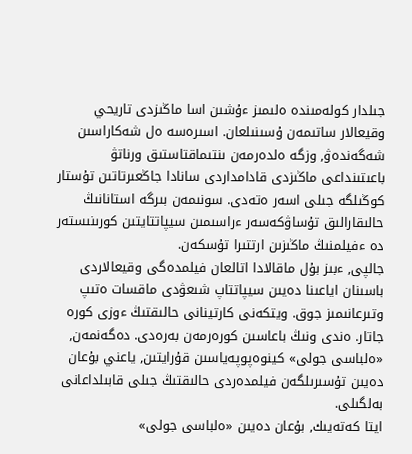جىلدار كولەمىندە ەلىمىز ءۇشىن اسا ماڭىزدى تاريحي وقيعالار ساتىمەن ۇسىنىلعان. اسىرەسە ەل شەكاراسىن شەگەندەۋ, وزگە ەلدەرمەن ىنتىماقتاستىق ورناتۋ باعىتىنداعى ماڭىزدى قادامداردى سانادا جاڭعىرتاتىن تۇستار كوڭىلگە جىلى اسەر ەتەدى. سونىمەن بىرگە استانانىڭ حالىقارالىق تۇساۋكەسەر ءراسىمىن سيپاتتايتىن كورىنىستەر دە ءفيلمنىڭ ماڭىزىن ارتتىرا تۇسكەن.
جالپى, ءبىز بۇل ماقالادا اتالعان فيلمدەگى وقيعالاردى باسىنان اياعىنا دەيىن سيپاتتاپ شىعۋدى ماقسات ەتىپ وتىرعانىمىز جوق. ويتكەنى كارتينانى حالىقتىڭ ءوزى كورە جاتار. ەندى ونىڭ باعاسىن كورەرمەن بەرەدى. دەگەنمەن, «ەلباسى جولى» كينوەپوپەياسىن قۇرايتىن, ياعني بۇعان دەيىن تۇسىرىلگەن فيلمدەردى حالىقتىڭ جىلى قابىلداعانى بەلگىلى.
ايتا كەتەيىك, بۇعان دەيىن «ەلباسى جولى»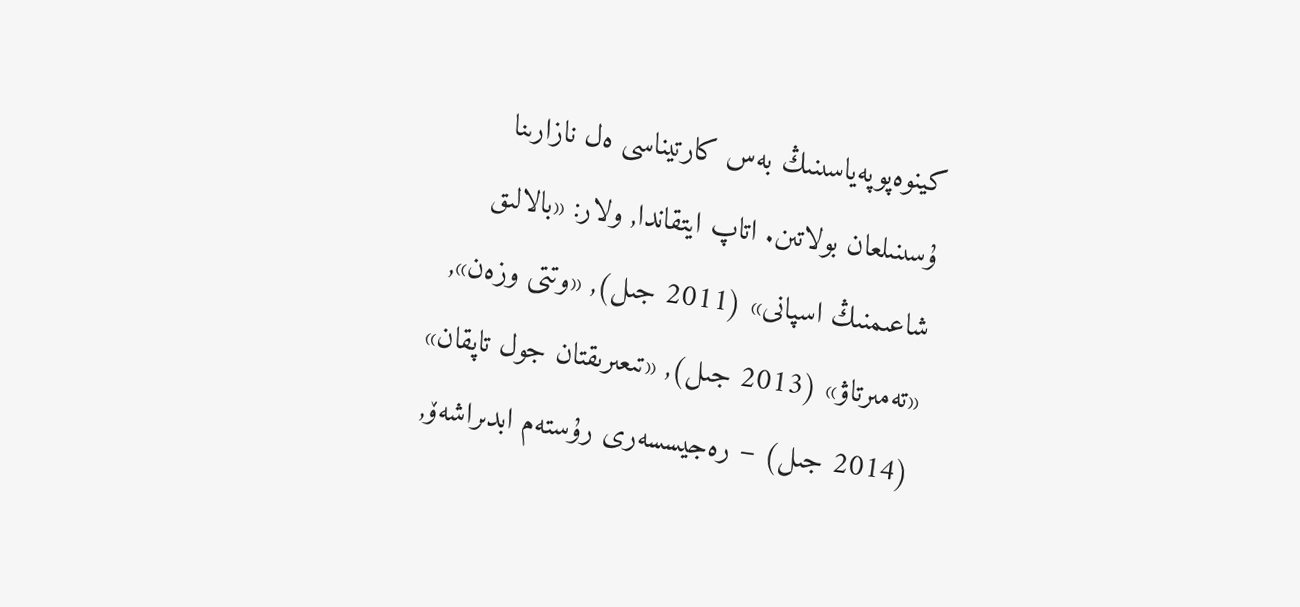كينوەپوپەياسىنىڭ بەس كارتيناسى ەل نازارىنا ۇسىنىلعان بولاتىن. اتاپ ايتقاندا, ولار: «بالالىق شاعىمنىڭ اسپانى» (2011 جىل), «وتتى وزەن», «تەمىرتاۋ» (2013 جىل), «تىعىرىقتان جول تاپقان» (2014 جىل) – رەجيسسەرى رۇستەم ابدىراشەۆ,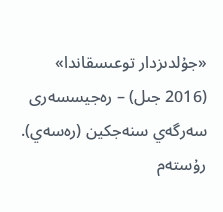«جۇلدىزدار توعىسقاندا» (2016 جىل) – رەجيسسەرى سەرگەي سنەجكين (رەسەي). رۇستەم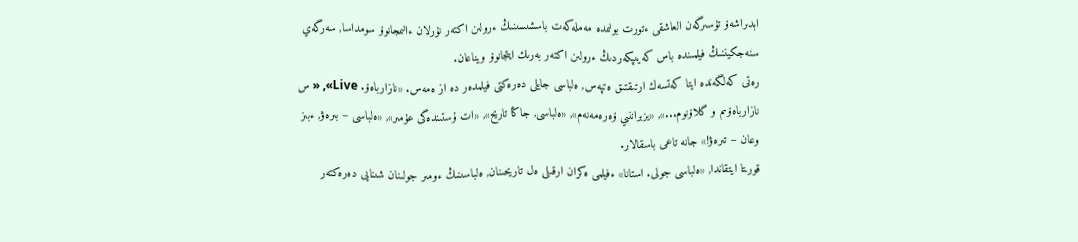ابدىراشەۆ تۇسىرگەن العاشقى ءتورت بولىمدە مەملەكەت باسشىسىنىڭ ءرولىن اكتەر نۇرلان ءالىمجانوۆ سومداسا, سەرگەي سنەجكيننىڭ فيلمىندە باس كەيىپكەردىڭ ءرولىن اكتەر بەرىك ايتجانوۆ ويناعان.
رەتى كەلگەندە ايتا كەتسەك ارتىقتىق ەتپەس, ەلباسى جايلى دەرەكتى فيلمدەر دە از ەمەس. «نازارباەۆ. Live», « س نازارباەۆىم و گلاۆنوم...», «يزبراننىي ۆەرەمەنەم», «ەلباسى, جاڭا تاريح», «ات ۇستىندەگى عۇمىر», «ەلباسى – بىرەۋ, ءبىز وعان – تىرەۋ!» جانە تاعى باسقالار.
قورىتا ايتقاندا, «ەلباسى جولى. استانا» ءفيلمى ەكران ارقىلى ەل تاريحىنان, ەلباسىنىڭ ءومىر جولىنان شىنايى دەرەكتەر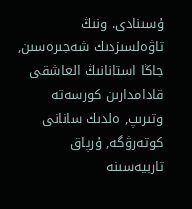ۇسىنادى. ونىڭ تاۋەلسىزدىك شەجىرەسىن, جاڭا استانانىڭ العاشقى قادامدارىن كورسەتە وتىرىپ, ەلدىك سانانى كوتەرۋگە, ۇرپاق تاربيەسىنە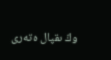وڭ ىقپال ەتەرى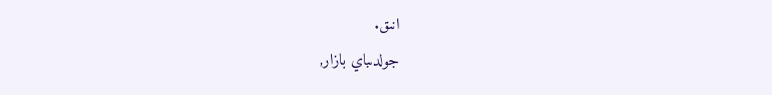انىق.
جولدىباي بازار,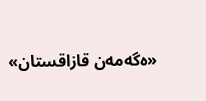«ەگەمەن قازاقستان»